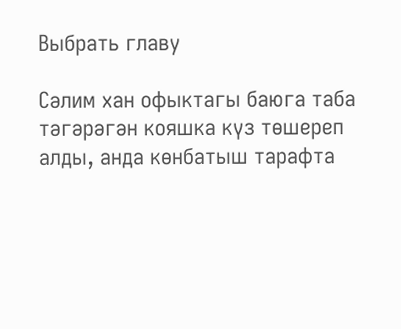Выбрать главу

Сәлим хан офыктагы баюга таба тәгәрәгән кояшка күз төшереп алды, анда көнбатыш тарафта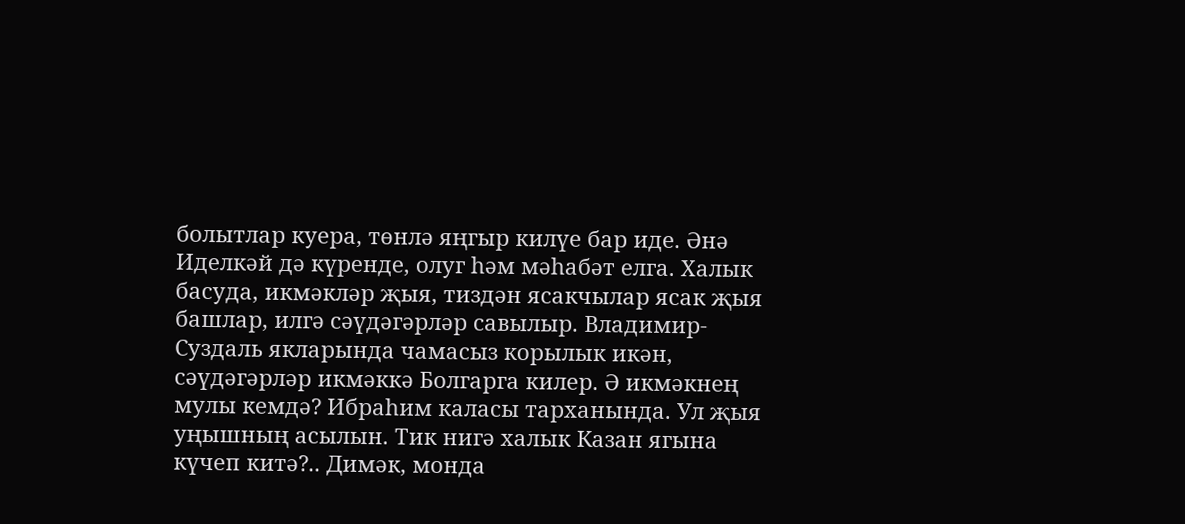болытлар куера, төнлә яңгыр килүе бар иде. Әнә Иделкәй дә күренде, олуг һәм мәһабәт елга. Халык басуда, икмәкләр җыя, тиздән ясакчылар ясак җыя башлар, илгә сәүдәгәрләр савылыр. Владимир-Суздаль якларында чамасыз корылык икән, сәүдәгәрләр икмәккә Болгарга килер. Ә икмәкнең мулы кемдә? Ибраһим каласы тарханында. Ул җыя уңышның асылын. Тик нигә халык Казан ягына күчеп китә?.. Димәк, монда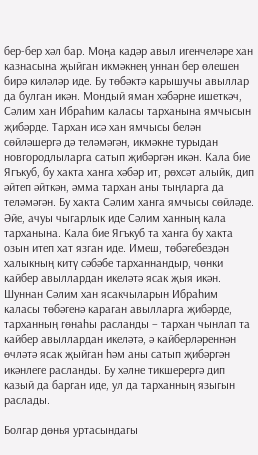бер-бер хәл бар. Моңа кадәр авыл игенчеләре хан казнасына җыйган икмәкнең уннан бер өлешен бирә киләләр иде. Бу төбәктә карышучы авыллар да булган икән. Мондый яман хәбәрне ишеткәч, Сәлим хан Ибраһим каласы тарханына ямчысын җибәрде. Тархан исә хан ямчысы белән сөйләшергә дә теләмәгән, икмәкне турыдан новгородлыларга сатып җибәргән икән. Кала бие Ягъкуб, бу хакта ханга хәбәр ит, рөхсәт алыйк, дип әйтеп әйткән, әмма тархан аны тыңларга да теләмәгән. Бу хакта Сәлим ханга ямчысы сөйләде. Әйе, ачуы чыгарлык иде Сәлим ханның кала тарханына. Кала бие Ягъкуб та ханга бу хакта озын итеп хат язган иде. Имеш, төбәгебездән халыкның китү сәбәбе тарханнандыр, чөнки кайбер авыллардан икеләтә ясак җыя икән. Шуннан Сәлим хан ясакчыларын Ибраһим каласы төбәгенә караган авылларга җибәрде, тарханның гөнаһы расланды – тархан чынлап та кайбер авыллардан икеләтә, ә кайберләреннән өчләтә ясак җыйган һәм аны сатып җибәргән икәнлеге расланды. Бу хәлне тикшерергә дип казый да барган иде, ул да тарханның языгын раслады.

Болгар дөнья уртасындагы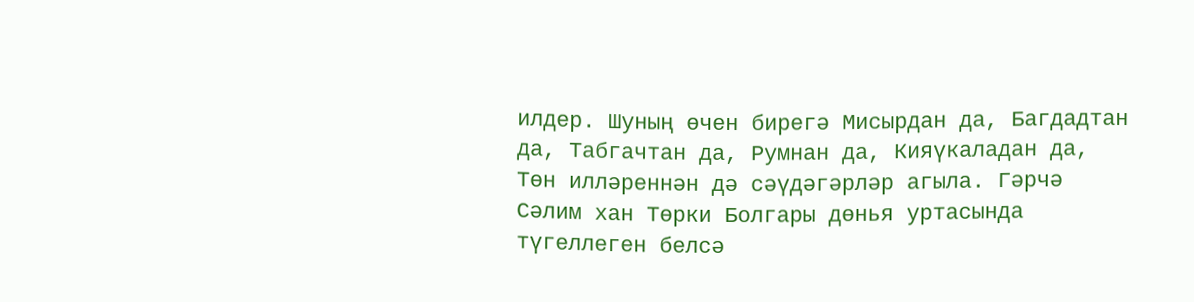илдер. Шуның өчен бирегә Мисырдан да, Багдадтан да, Табгачтан да, Румнан да, Кияүкаладан да, Төн илләреннән дә сәүдәгәрләр агыла. Гәрчә Сәлим хан Төрки Болгары дөнья уртасында түгеллеген белсә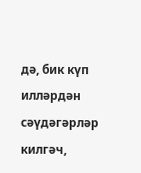дә, бик күп илләрдән сәүдәгәрләр килгәч,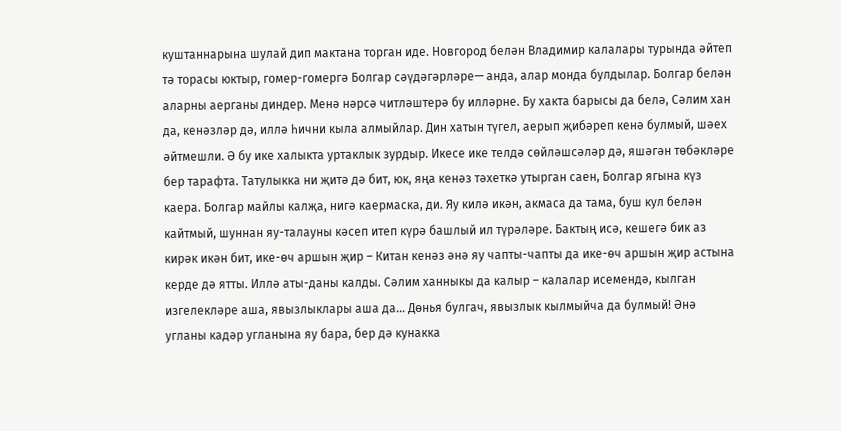куштаннарына шулай дип мактана торган иде. Новгород белән Владимир калалары турында әйтеп тә торасы юктыр, гомер-гомергә Болгар сәүдәгәрләре— анда, алар монда булдылар. Болгар белән аларны аерганы диндер. Менә нәрсә читләштерә бу илләрне. Бу хакта барысы да белә, Сәлим хан да, кенәзләр дә, иллә һични кыла алмыйлар. Дин хатын түгел, аерып җибәреп кенә булмый, шәех әйтмешли. Ә бу ике халыкта уртаклык зурдыр. Икесе ике телдә сөйләшсәләр дә, яшәгән төбәкләре бер тарафта. Татулыкка ни җитә дә бит, юк, яңа кенәз тәхеткә утырган саен, Болгар ягына күз каера. Болгар майлы калҗа, нигә каермаска, ди. Яу килә икән, акмаса да тама, буш кул белән кайтмый, шуннан яу-талауны кәсеп итеп күрә башлый ил түрәләре. Бактың исә, кешегә бик аз кирәк икән бит, ике-өч аршын җир – Китан кенәз әнә яу чапты-чапты да ике-өч аршын җир астына керде дә ятты. Иллә аты-даны калды. Сәлим ханныкы да калыр – калалар исемендә, кылган изгелекләре аша, явызлыклары аша да… Дөнья булгач, явызлык кылмыйча да булмый! Әнә угланы кадәр угланына яу бара, бер дә кунакка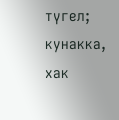түгел; кунакка, хак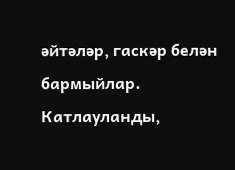әйтәләр, гаскәр белән бармыйлар. Катлауланды,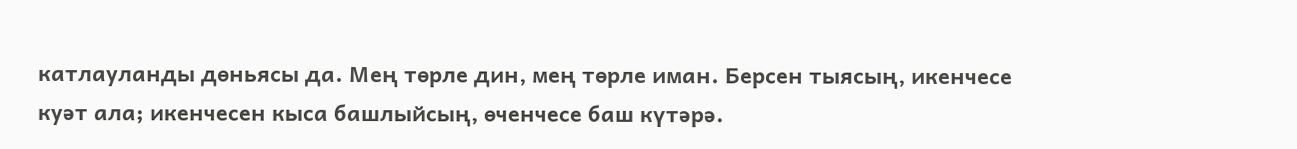катлауланды дөньясы да. Мең төрле дин, мең төрле иман. Берсен тыясың, икенчесе куәт ала; икенчесен кыса башлыйсың, өченчесе баш күтәрә.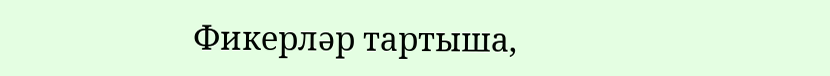Фикерләр тартыша,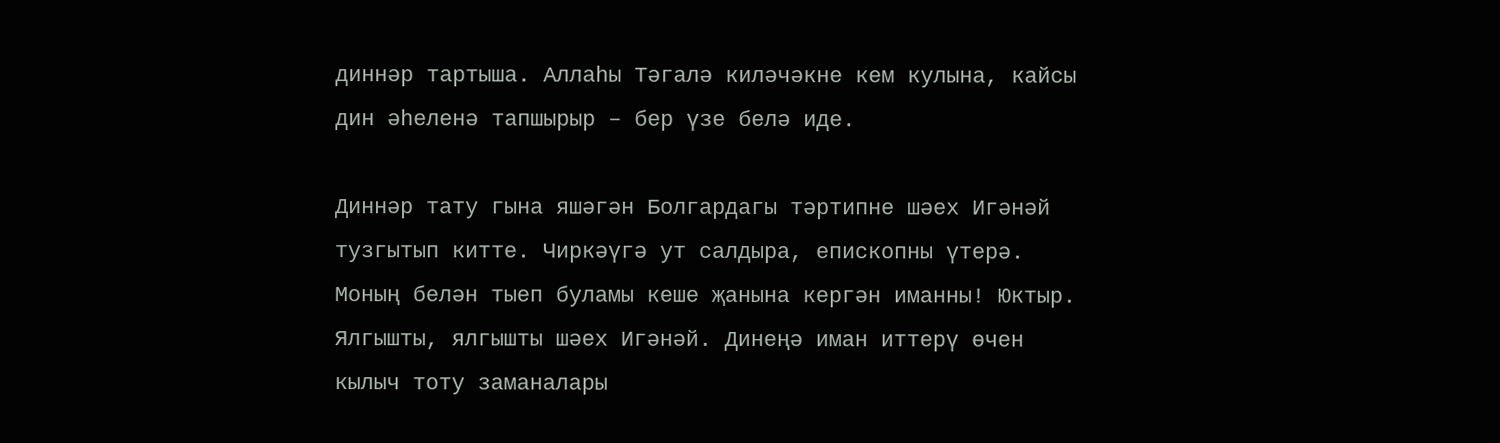диннәр тартыша. Аллаһы Тәгалә киләчәкне кем кулына, кайсы дин әһеленә тапшырыр – бер үзе белә иде.

Диннәр тату гына яшәгән Болгардагы тәртипне шәех Игәнәй тузгытып китте. Чиркәүгә ут салдыра, епископны үтерә. Моның белән тыеп буламы кеше җанына кергән иманны! Юктыр. Ялгышты, ялгышты шәех Игәнәй. Динеңә иман иттерү өчен кылыч тоту заманалары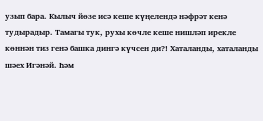узып бара. Кылыч йөзе исә кеше күңелендә нәфрәт кенә тудырадыр. Тамагы тук, рухы көчле кеше нишләп ирекле көннән тиз генә башка дингә күчсен ди?! Хаталанды, хаталанды шәех Игәнәй. Һәм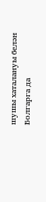шушы хаталануы белән Болгарга да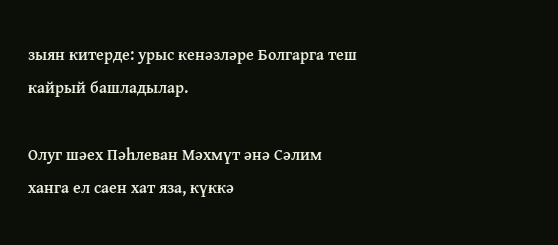зыян китерде: урыс кенәзләре Болгарга теш кайрый башладылар.

Олуг шәех Пәһлеван Мәхмүт әнә Сәлим ханга ел саен хат яза, күккә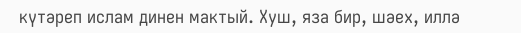күтәреп ислам динен мактый. Хуш, яза бир, шәех, иллә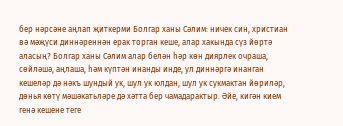бер нәрсәне аңлап җиткерми Болгар ханы Сәлим: ничек син, христиан вә мәҗүси диннәреннән ерак торган кеше, алар хакында сүз йөртә аласың? Болгар ханы Сәлим алар белән һәр көн диярлек очраша, сөйләшә, аңлаша, һәм күптән инанды инде, ул диннәргә инанган кешеләр дә нәкъ шундый ук, шул ук юлдан, шул ук сукмактан йөриләр, дөнья көтү мәшәкатьләре дә хәтта бер чамадарактыр. Әйе, кигән кием генә кешене теге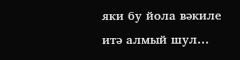яки бу йола вәкиле итә алмый шул…